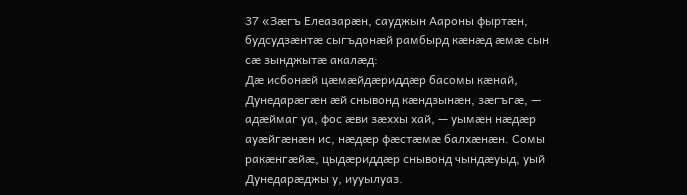37 «Зӕгъ Елеазарӕн, сауджын Аароны фыртӕн, будсудзӕнтӕ сыгъдонӕй рамбырд кӕнӕд ӕмӕ сын сӕ зынджытӕ акалӕд:
Дӕ исбонӕй цӕмӕйдӕриддӕр басомы кӕнай, Дунедарӕгӕн ӕй снывонд кӕндзынӕн, зӕгъгӕ, — адӕймаг уа, фос ӕви зӕххы хай, — уымӕн нӕдӕр ауӕйгӕнӕн ис, нӕдӕр фӕстӕмӕ балхӕнӕн. Сомы ракӕнгӕйӕ, цыдӕриддӕр снывонд чындӕуыд, уый Дунедарӕджы у, иууылуаз.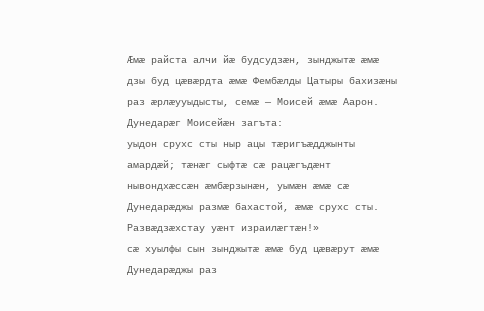Ӕмӕ райста алчи йӕ будсудзӕн, зынджытӕ ӕмӕ дзы буд цӕвӕрдта ӕмӕ Фембӕлды Цатыры бахизӕны раз ӕрлӕууыдысты, семӕ — Моисей ӕмӕ Аарон.
Дунедарӕг Моисейӕн загъта:
уыдон срухс сты ныр ацы тӕригъӕдджынты амардӕй; тӕнӕг сыфтӕ сӕ рацӕгъдӕнт нывондхӕссӕн ӕмбӕрзынӕн, уымӕн ӕмӕ сӕ Дунедарӕджы размӕ бахастой, ӕмӕ срухс сты. Развӕдзӕхстау уӕнт израилӕгтӕн!»
сӕ хуылфы сын зынджытӕ ӕмӕ буд цӕвӕрут ӕмӕ Дунедарӕджы раз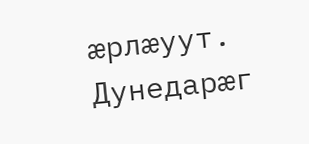ӕрлӕуут. Дунедарӕг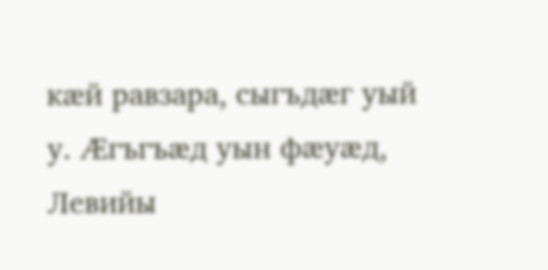кӕй равзара, сыгъдӕг уый у. Ӕгъгъӕд уын фӕуӕд, Левийы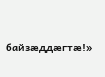байзӕддӕгтӕ!»